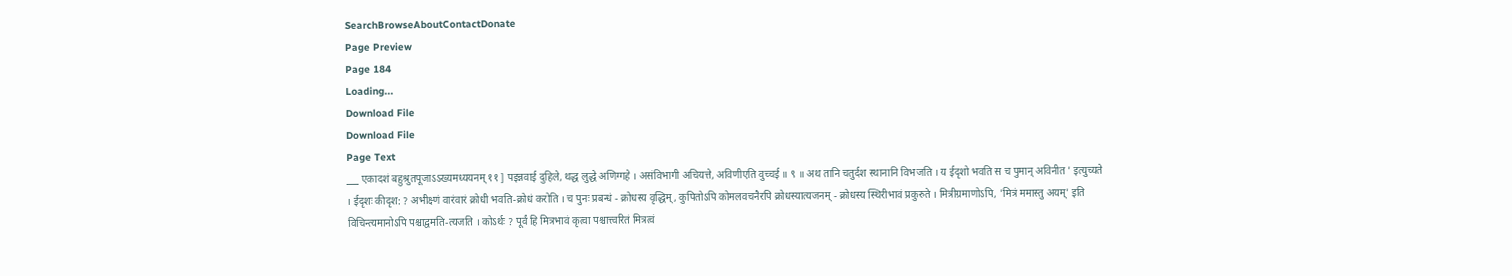SearchBrowseAboutContactDonate
Page Preview
Page 184
Loading...
Download File
Download File
Page Text
___ एकादशं बहुश्रुतपूजाऽऽख्यमध्ययनम् ११ ] पइन्नवाई दुहिले, थद्ध लुद्धे अणिग्गहे । असंविभागी अचियत्ते, अविणीएति वुच्चई ॥ ९ ॥ अथ तानि चतुर्दश स्थानानि विभजति । य ईदृशो भवति स च पुमान् अविनीत ' इत्युच्यते । ईदृशः कीदृश: ? अभीक्ष्णं वारंवारं क्रोधी भवति-क्रोधं करोति । च पुनः प्रबन्धं - क्रोधस्य वृद्धिम्, कुपितोऽपि कोमलवचनैरपि क्रोधस्यात्यजनम् - क्रोधस्य स्थिरीभावं प्रकुरुते । मित्रीग्रमाणोऽपि, 'मित्रं ममास्तु अयम्' इति विचिन्त्यमानोऽपि पश्चाद्वमति-त्यजति । कोऽर्थः ? पूर्वं हि मित्रभावं कृत्वा पश्चात्त्वरितं मित्रत्वं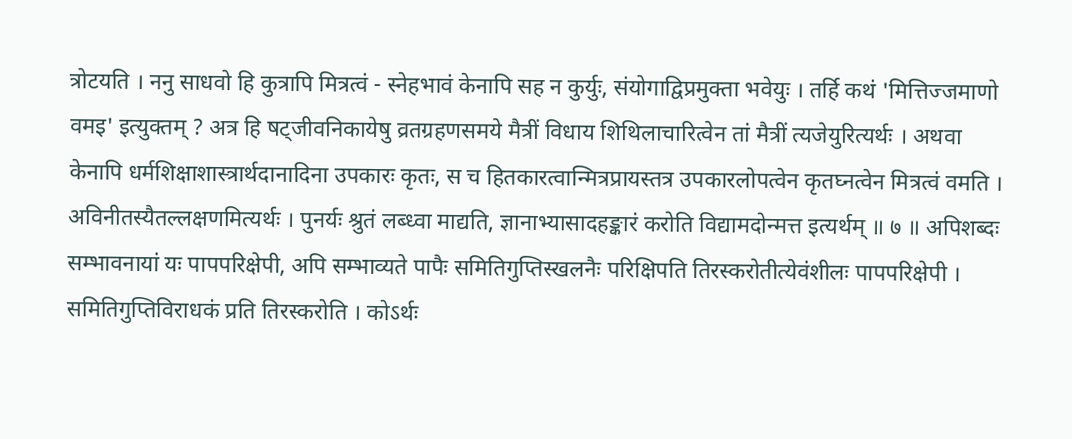त्रोटयति । ननु साधवो हि कुत्रापि मित्रत्वं - स्नेहभावं केनापि सह न कुर्युः, संयोगाद्विप्रमुक्ता भवेयुः । तर्हि कथं 'मित्तिज्जमाणो वमइ' इत्युक्तम् ? अत्र हि षट्जीवनिकायेषु व्रतग्रहणसमये मैत्रीं विधाय शिथिलाचारित्वेन तां मैत्रीं त्यजेयुरित्यर्थः । अथवा केनापि धर्मशिक्षाशास्त्रार्थदानादिना उपकारः कृतः, स च हितकारत्वान्मित्रप्रायस्तत्र उपकारलोपत्वेन कृतघ्नत्वेन मित्रत्वं वमति । अविनीतस्यैतल्लक्षणमित्यर्थः । पुनर्यः श्रुतं लब्ध्वा माद्यति, ज्ञानाभ्यासादहङ्कारं करोति विद्यामदोन्मत्त इत्यर्थम् ॥ ७ ॥ अपिशब्दः सम्भावनायां यः पापपरिक्षेपी, अपि सम्भाव्यते पापैः समितिगुप्तिस्खलनैः परिक्षिपति तिरस्करोतीत्येवंशीलः पापपरिक्षेपी । समितिगुप्तिविराधकं प्रति तिरस्करोति । कोऽर्थः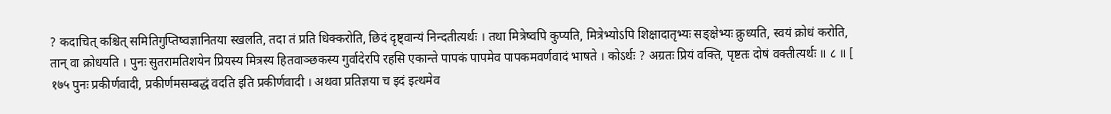? कदाचित् कश्चित् समितिगुप्तिष्वज्ञानितया स्खलति, तदा तं प्रति धिक्करोति, छिदं दृष्ट्वान्यं निन्दतीत्यर्थः । तथा मित्रेष्वपि कुप्यति, मित्रेभ्योऽपि शिक्षादातृभ्यः सङ्क्षेभ्यः क्रुध्यति, स्वयं क्रोधं करोति, तान् वा क्रोधयति । पुनः सुतरामतिशयेन प्रियस्य मित्रस्य हितवाञ्छकस्य गुर्वादेरपि रहसि एकान्ते पापकं पापमेव पापकमवर्णवादं भाषते । कोऽर्थः ? अग्रतः प्रियं वक्ति, पृष्टतः दोषं वक्तीत्यर्थः ॥ ८ ॥ [ १७५ पुनः प्रकीर्णवादी, प्रकीर्णमसम्बद्धं वदति इति प्रकीर्णवादी । अथवा प्रतिज्ञया च इदं इत्थमेव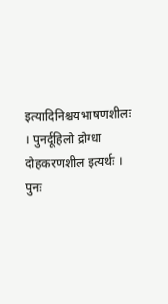इत्यादिनिश्चयभाषणशीलः । पुनर्दूहिलो द्रोग्धा दोहकरणशील इत्यर्थः । पुनः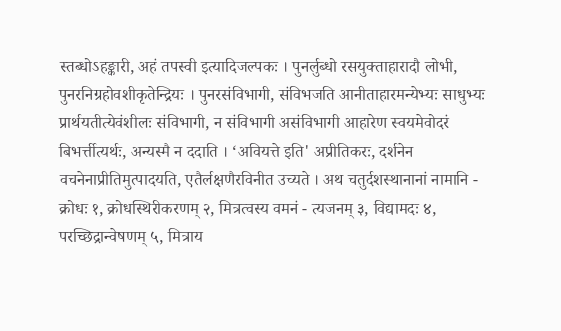स्तब्धोऽहङ्कारी, अहं तपस्वी इत्यादिजल्पकः । पुनर्लुब्धो रसयुक्ताहारादौ लोभी, पुनरनिग्रहोवशीकृतेन्द्रियः । पुनरसंविभागी, संविभजति आनीताहारमन्येभ्यः साधुभ्यः प्रार्थयतीत्येवंशीलः संविभागी, न संविभागी असंविभागी आहारेण स्वयमेवोदरं बिभर्त्तीत्यर्थः, अन्यस्मै न ददाति । ‘अवियत्ते इति' अप्रीतिकरः, दर्शनेन वचनेनाप्रीतिमुत्पादयति, एतैर्लक्षणैरविनीत उच्यते । अथ चतुर्दशस्थानानां नामानि - क्रोधः १, क्रोधस्थिरीकरणम् २, मित्रत्वस्य वमनं - त्यजनम् ३, विद्यामदः ४, परच्छिद्रान्वेषणम् ५, मित्राय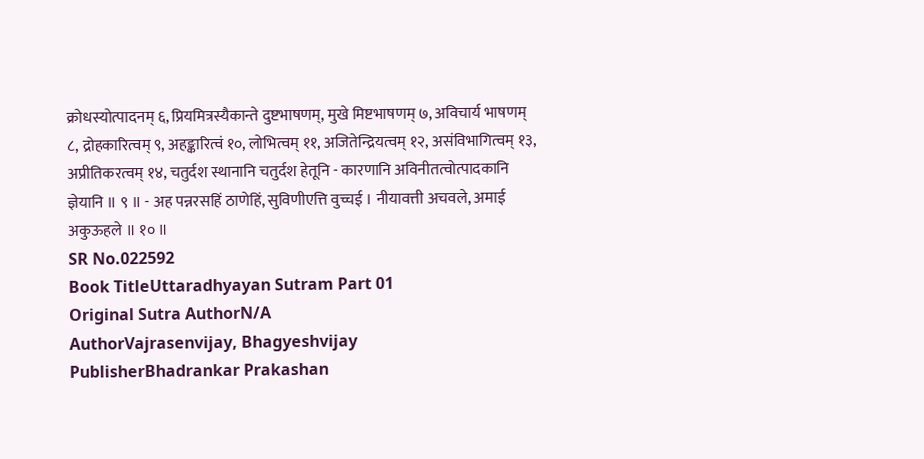क्रोधस्योत्पादनम् ६, प्रियमित्रस्यैकान्ते दुष्टभाषणम्, मुखे मिष्टभाषणम् ७, अविचार्य भाषणम् ८, द्रोहकारित्वम् ९, अहङ्कारित्वं १०, लोभित्वम् ११, अजितेन्द्रियत्वम् १२, असंविभागित्वम् १३, अप्रीतिकरत्वम् १४, चतुर्दश स्थानानि चतुर्दश हेतूनि - कारणानि अविनीतत्वोत्पादकानि ज्ञेयानि ॥ ९ ॥ - अह पन्नरसहिं ठाणेहिं, सुविणीएत्ति वुच्चई । नीयावत्ती अचवले, अमाई अकुऊहले ॥ १० ॥
SR No.022592
Book TitleUttaradhyayan Sutram Part 01
Original Sutra AuthorN/A
AuthorVajrasenvijay, Bhagyeshvijay
PublisherBhadrankar Prakashan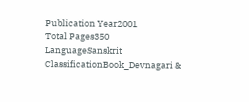Publication Year2001
Total Pages350
LanguageSanskrit
ClassificationBook_Devnagari &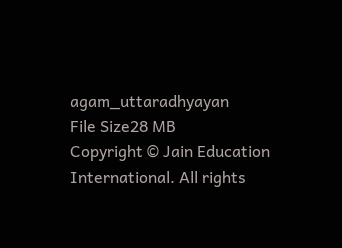agam_uttaradhyayan
File Size28 MB
Copyright © Jain Education International. All rights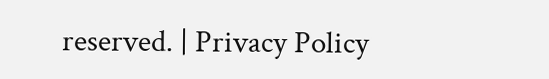reserved. | Privacy Policy